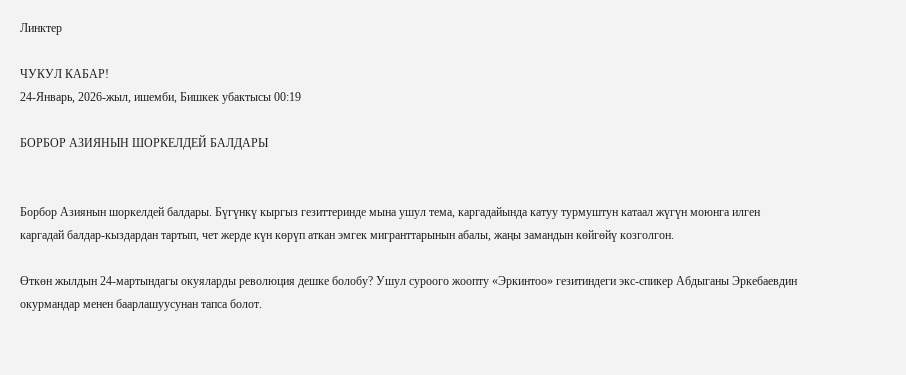Линктер

ЧУКУЛ КАБАР!
24-Январь, 2026-жыл, ишемби, Бишкек убактысы 00:19

БОРБОР АЗИЯНЫН ШОРКЕЛДЕЙ БАЛДАРЫ


Борбор Азиянын шоркелдей балдары. Бүгүнкү кыргыз гезиттеринде мына ушул тема, каргадайында катуу турмуштун катаал жүгүн моюнга илген каргадай балдар-кыздардан тартып, чет жерде күн көрүп аткан эмгек мигранттарынын абалы, жаңы замандын көйгөйү козголгон.

Өткөн жылдын 24-мартындагы окуяларды революция дешке болобу? Ушул суроого жоопту «Эркинтоо» гезитиндеги экс-спикер Абдыганы Эркебаевдин окурмандар менен баарлашуусунан тапса болот.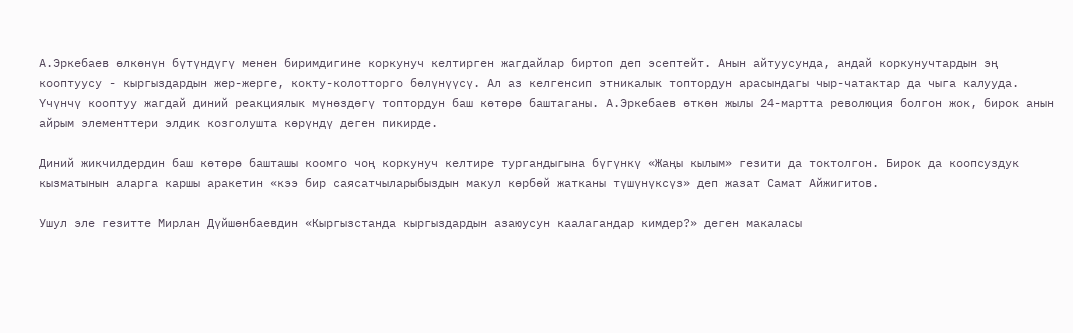А.Эркебаев өлкөнүн бүтүндүгү менен биримдигине коркунуч келтирген жагдайлар биртоп деп эсептейт. Анын айтуусунда, андай коркунучтардын эң кооптуусу - кыргыздардын жер-жерге, кокту-колотторго бөлүнүүсү. Ал аз келгенсип этникалык топтордун арасындагы чыр-чатактар да чыга калууда. Үчүнчү кооптуу жагдай диний реакциялык мүнөздөгү топтордун баш көтөрө баштаганы. А.Эркебаев өткөн жылы 24-мартта революция болгон жок, бирок анын айрым элементтери элдик козголушта көрүндү деген пикирде.

Диний жикчилдердин баш көтөрө башташы коомго чоң коркунуч келтире тургандыгына бүгүнкү «Жаңы кылым» гезити да токтолгон. Бирок да коопсуздук кызматынын аларга каршы аракетин «кээ бир саясатчыларыбыздын макул көрбөй жатканы түшүнүксүз» деп жазат Самат Айжигитов.

Ушул эле гезитте Мирлан Дүйшөнбаевдин «Кыргызстанда кыргыздардын азаюусун каалагандар кимдер?» деген макаласы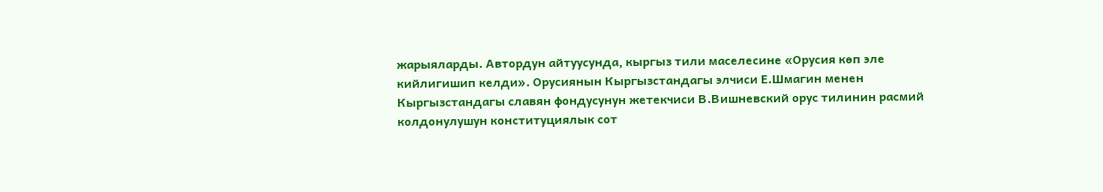жарыяларды. Автордун айтуусунда, кыргыз тили маселесине «Орусия көп эле кийлигишип келди». Орусиянын Кыргызстандагы элчиси Е.Шмагин менен Кыргызстандагы славян фондусунун жетекчиси В.Вишневский орус тилинин расмий колдонулушун конституциялык сот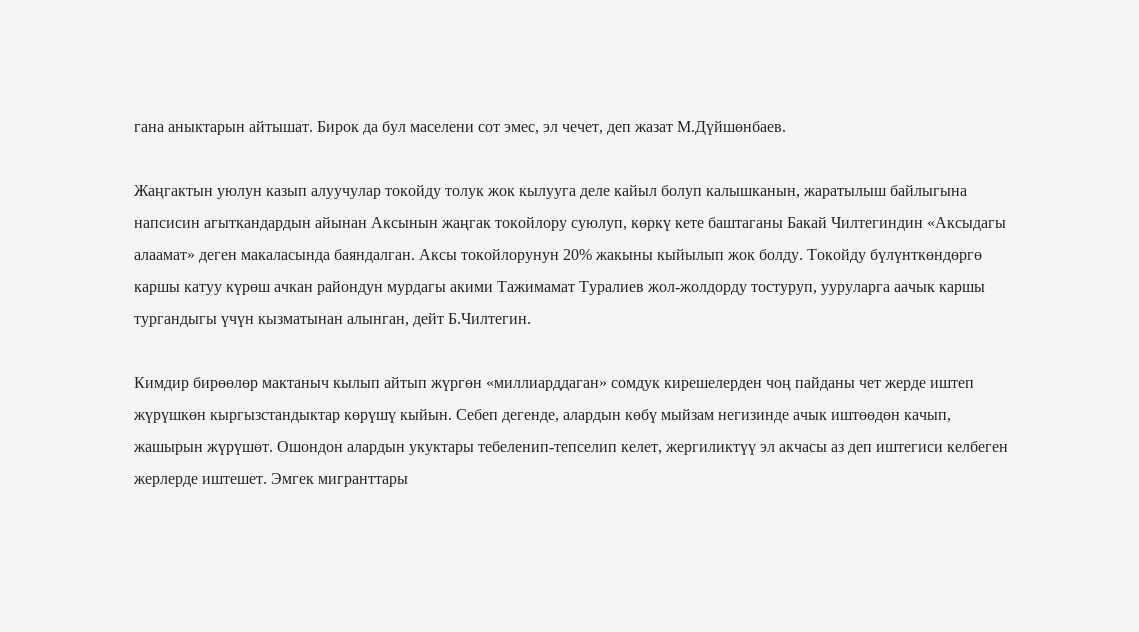гана аныктарын айтышат. Бирок да бул маселени сот эмес, эл чечет, деп жазат М.Дүйшөнбаев.

Жаңгактын уюлун казып алуучулар токойду толук жок кылууга деле кайыл болуп калышканын, жаратылыш байлыгына напсисин агыткандардын айынан Аксынын жаңгак токойлору суюлуп, көркү кете баштаганы Бакай Чилтегиндин «Аксыдагы алаамат» деген макаласында баяндалган. Аксы токойлорунун 20% жакыны кыйылып жок болду. Токойду бүлүнткөндөргө каршы катуу күрөш ачкан райондун мурдагы акими Тажимамат Туралиев жол-жолдорду тостуруп, ууруларга аачык каршы тургандыгы үчүн кызматынан алынган, дейт Б.Чилтегин.

Кимдир бирөөлөр мактаныч кылып айтып жүргөн «миллиарддаган» сомдук кирешелерден чоң пайданы чет жерде иштеп жүрүшкөн кыргызстандыктар көрүшү кыйын. Себеп дегенде, алардын көбү мыйзам негизинде ачык иштөөдөн качып, жашырын жүрүшөт. Ошондон алардын укуктары тебеленип-тепселип келет, жергиликтүү эл акчасы аз деп иштегиси келбеген жерлерде иштешет. Эмгек мигранттары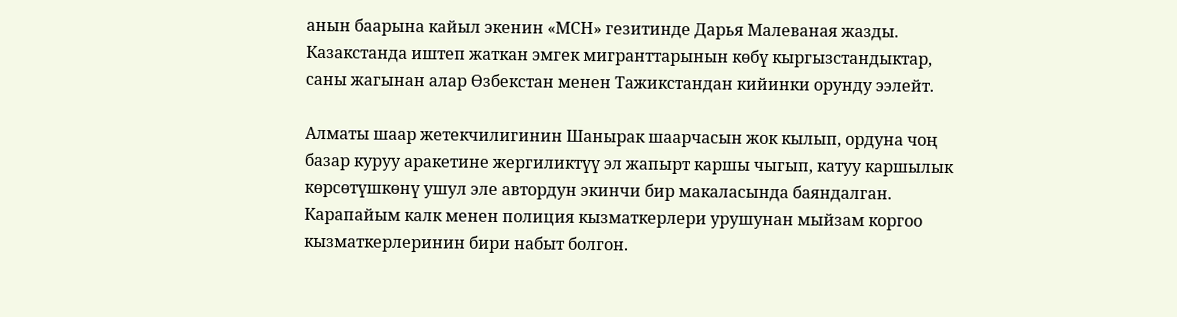анын баарына кайыл экенин «МСН» гезитинде Дарья Малеваная жазды. Казакстанда иштеп жаткан эмгек мигранттарынын көбү кыргызстандыктар, саны жагынан алар Өзбекстан менен Тажикстандан кийинки орунду ээлейт.

Алматы шаар жетекчилигинин Шанырак шаарчасын жок кылып, ордуна чоң базар куруу аракетине жергиликтүү эл жапырт каршы чыгып, катуу каршылык көрсөтүшкөнү ушул эле автордун экинчи бир макаласында баяндалган. Карапайым калк менен полиция кызматкерлери урушунан мыйзам коргоо кызматкерлеринин бири набыт болгон.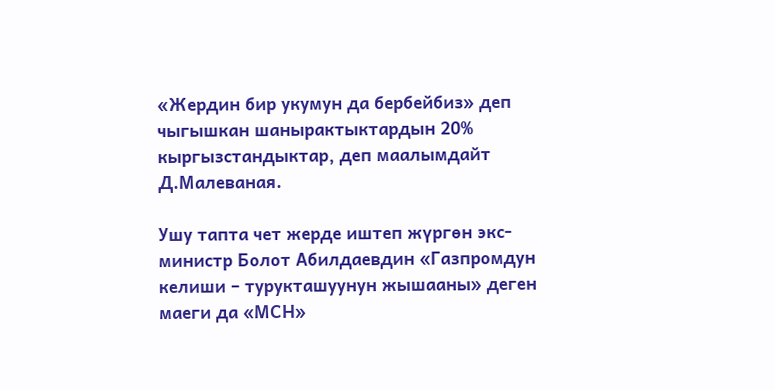«Жердин бир укумун да бербейбиз» деп чыгышкан шанырактыктардын 20% кыргызстандыктар, деп маалымдайт Д.Малеваная.

Ушу тапта чет жерде иштеп жүргөн экс-министр Болот Абилдаевдин «Газпромдун келиши – турукташуунун жышааны» деген маеги да «МСН»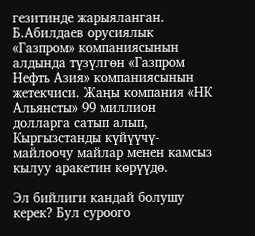гезитинде жарыяланган. Б.Абилдаев орусиялык «Газпром» компаниясынын алдында түзүлгөн «Газпром Нефть Азия» компаниясынын жетекчиси. Жаңы компания «НК Альянсты» 99 миллион долларга сатып алып, Кыргызстанды күйүүчү-майлоочу майлар менен камсыз кылуу аракетин көрүүдө.

Эл бийлиги кандай болушу керек? Бул суроого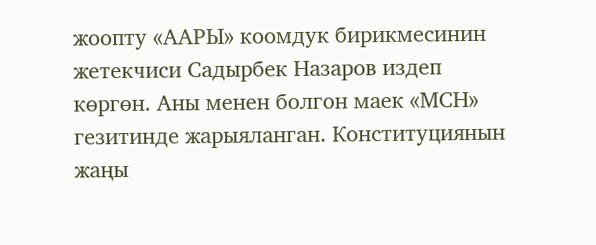жоопту «ААРЫ» коомдук бирикмесинин жетекчиси Садырбек Назаров издеп көргөн. Аны менен болгон маек «МСН» гезитинде жарыяланган. Конституциянын жаңы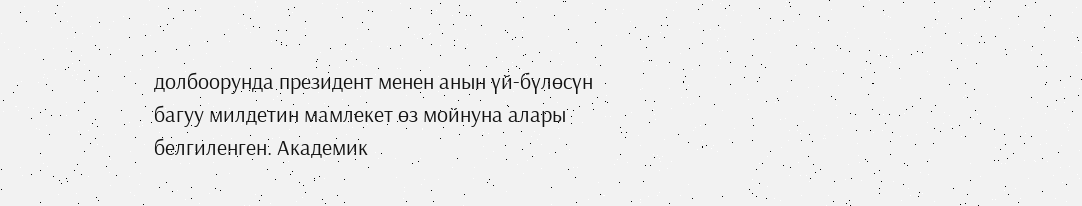долбоорунда президент менен анын үй-бүлөсүн багуу милдетин мамлекет өз мойнуна алары белгиленген. Академик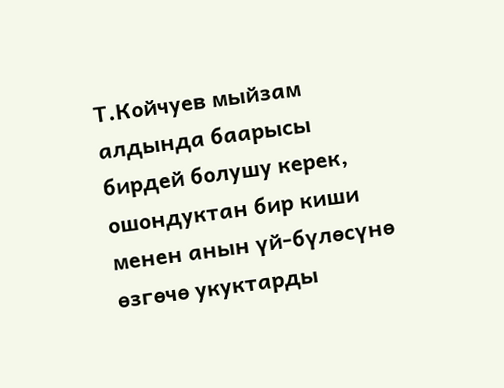Т.Койчуев мыйзам алдында баарысы бирдей болушу керек, ошондуктан бир киши менен анын үй-бүлөсүнө өзгөчө укуктарды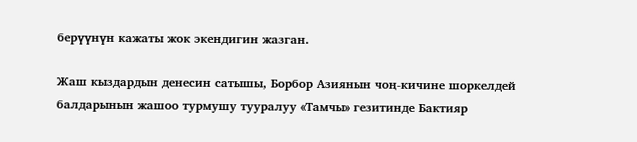берүүнүн кажаты жок экендигин жазган.

Жаш кыздардын денесин сатышы, Борбор Азиянын чоң-кичине шоркелдей балдарынын жашоо турмушу тууралуу «Тамчы» гезитинде Бактияр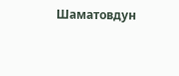Шаматовдун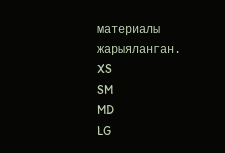материалы жарыяланган.
XS
SM
MD
LG